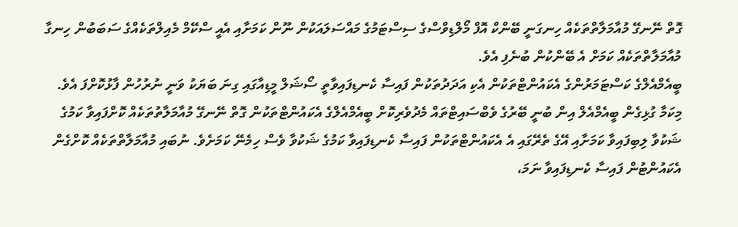ގޮތް ނޭނގޭ މުއާމަލާތްތަކެއް ހިނގަނީ ބޭންކް އޮފް މޯލްޑިވްސްގެ ސިސްޓަމުގެ މައްސަލައަކުން ނޫން ކަމަށާއި އެއީ ސްކޭމް މެއިލްތަކެއްގެ ސަބަބުން ހިނގާ މުއާމަލާތްތަކެއް ކަމަށް އެ ބޭންކުން ބުނެފި އެވެ.
ބީއެމްއެލްގެ ކަސްޓަމަރުންގެ އެކައުންޓްތަކުން އެކި އަދަދުތަކުން ފައިސާ ކެނޑިފައިވާތީ ސޯޝަލް މީޑިއާގައި ގިނަ ބަޔަކު ވަނީ ނުރުހުން ފާޅުކޮށްފަ އެވެ.
މިކަމާ ގުޅިގެން ބީއެމްއެލް އިން ބުނީ ބޭރުގެ ވެބްސައިޓްތައް މެދުވެރިކޮށް ބީއެމްއެލްގެ އެކައުންޓްތަކުން ގޮތް ނޭނގޭ މުއާމަލާތުތަކެއް ކޮށްފައިވާ ކަމުގެ ޝަކުވާ ލިބިފައިވާ ކަމަށާއި އޭގެ ތެރޭގައި އެ އެކައުންޓްތަކުން ފައިސާ ކެނޑިފައިވާ ކަމުގެ ޝަކުވާ ވެސް ހިމެނޭ ކަމަށެވެ. ނުބައި މުއާމަލާތްތަކެއް ކޮށްގެން އެކައުންޓުން ފައިސާ ކެނޑިފައިވާ ނަމަ،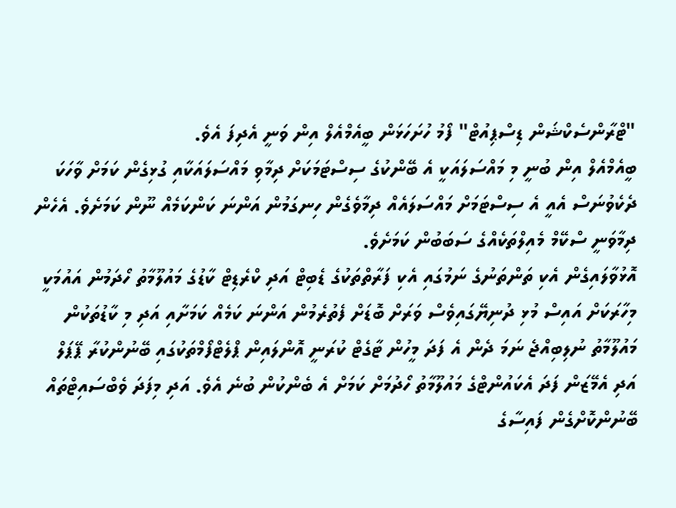"ޓްރާންސެކްޝަން ޑިސްޕިއުޓް" ފޯމު ހުށަހަޅަން ބީއެމްއެލް އިން ވަނީ އެދިފަ އެވެ.
ބީއެމްއެލް އިން ބުނީ މި މައްސަލައަކީ އެ ބޭންކުގެ ސިސްޓަމަކަށް ދިމާވި މައްސަލައަކާއި ގުޅިގެން ކަމަށް ވާހަކަ ދެކެވުނަސް އެއީ އެ ސިސްޓަމަށް މައްސަލައެއް ދިމާވެގެން ހިނގަމުން އަންނަ ކަންކަމެއް ނޫން ކަމަށެވެ. އެހެން ދިމާވަނީ ސްކޭމް މެއިލްތަކެއްގެ ސަބަބުން ކަމަށެވެ.
އޮޅުވާލައިގެން އެކި ތަންތަނުގެ ނަމުގައި އެކި ފަރާތްތަކުގެ ޑެބިޓް އަދި ކްރެޑިޓް ކާޑުގެ މައުލޫމާތު ހޯދަމުން އައުމަކީ މިހާރަކަށް އައިސް މުޅި ދުނިޔޭގައިވެސް ވަރަށް ބޮޑަށް ފެތުރެމުން އަންނަ ކަމެއް ކަމަށާއި އަދި މި ކާޑުތަކުން މައުލޫމާތު ނުލިބިއްޖެ ނަމަ ދެން އެ ފަދަ މީހުން ޓާގެޓް ކުރަނީ އޮންލައިން ޕްލެޓްފޯމްތަކުގައި ބޭނުންކުރާ ޕޭޕަލް އަދި އެމޭޒަން ފަދަ އެކައުންޓްގެ މައުލޫމާތު ހޯދުމަށް ކަމަށް އެ ބެންކުން ބުނެ އެވެ. އަދި މިފަދަ ވެބްސައިޓްތައް ބޭނުންކޮށްގެން ފައިސާގެ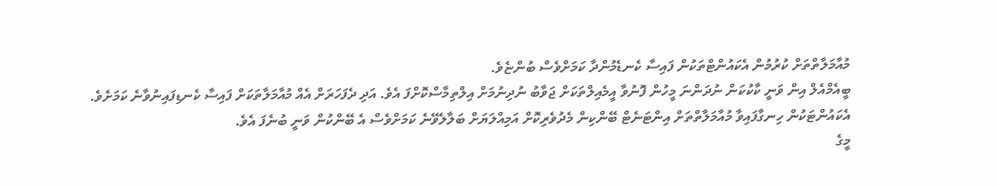މުއާމަލާތްތަށް ކުރުމުން އެކައުންޓްތަކުން ފައިސާ ކެނޑެމުންދާ ކަމަށްވެސް ބުންޏެވެ.
ބީއެމްއެލް އިން ވަނީ ކާކުކަން ނުދަންނަ މީހުން ފޮނުވާ އީމެއިލްތަކަށް ޖަވާބު ނުދިނުމަށް އިލްތިމާސްކޮށްފަ އެވެ. އަދި ދެފަހަރަށް އެއް މުއާމަލާތަކަށް ފައިސާ ކެނޑިފައިނުވާނެ ކަމަށެވެ. އެކައުންޓަކުން ހިނގާފައިވާ މުއާމަލާތްތަށް އިންޓަނެޓް ބޭންކިން މެދުވެރިކޮށް އަމިއްލަޔަށް ބަލާލެވޭނެ ކަމަށްވެސް އެ ބޭންކުން ވަނީ ބުނެފަ އެވެ.
މީގެ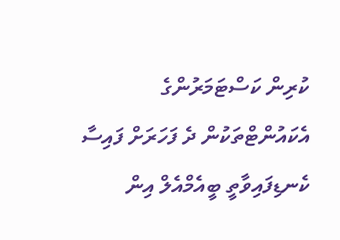ކުރިން ކަސްޓަމަރުންގެ އެކައުންޓްތަކުން ދެ ފަހަރަށް ފައިސާ ކެނޑިފައިވާތީ ބީއެމްއެލް އިން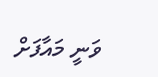ވަނީ މައާފަށް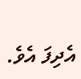އެދިފަ އެވެ.